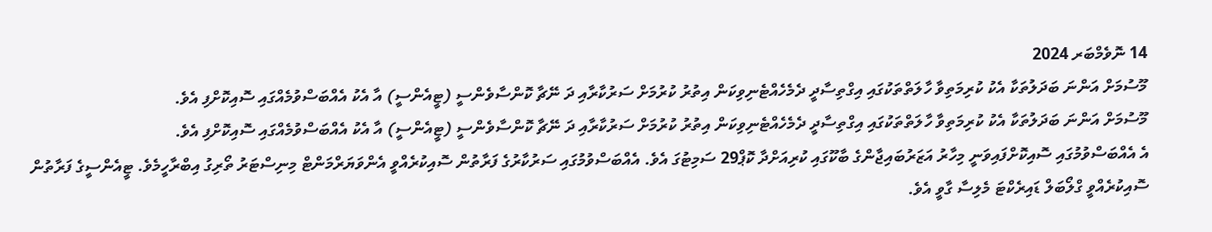14 ނޮވެމްބަރ 2024
މޫސުމަށް އަންނަ ބަދަލުތަކާ އެކު ކުރިމަތިވާ ހާލަތްތަކުގައި އިގްތިސާދީ ދެމެހެއްޓެނިވިކަން އިތުރު ކުރުމަށް ސަރުކާރާއި ދަ ނޭޗާ ކޮންސާވެންސީ (ޓީއެންސީ) އާ އެކު އެއްބަސްވުމެއްގައި ސޮއިކޮށްފި އެވެ.
މޫސުމަށް އަންނަ ބަދަލުތަކާ އެކު ކުރިމަތިވާ ހާލަތްތަކުގައި އިގްތިސާދީ ދެމެހެއްޓެނިވިކަން އިތުރު ކުރުމަށް ސަރުކާރާއި ދަ ނޭޗާ ކޮންސާވެންސީ (ޓީއެންސީ) އާ އެކު އެއްބަސްވުމެއްގައި ސޮއިކޮށްފި އެވެ.
އެ އެއްބަސްވުމުގައި ސޮއިކޮށްފައިވަނީ މިހާރު އަޒަރުބައިޖާންގެ ބާކޫގައި ކުރިއަށްދާ ކޮޕް29 ސަމިޓުގަ އެވެ. އެއްބަސްވުމުގައި ސަރުކާރުގެ ފަރާތުން ސޮއިކުރެއްވީ އެންވަޔަރްމަންޓް މިނިސްޓަރު ތޯރިގު އިބްރާހީމެވެ. ޓީއެންސީގެ ފަރާތުން ސޮއިކުރެއްވީ ގްލޯބަލް ޑައިރެކްޓަ މެލިސާ ގާވީ އެވެ.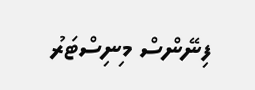ފިނޭންސް މިނިސްޓަރު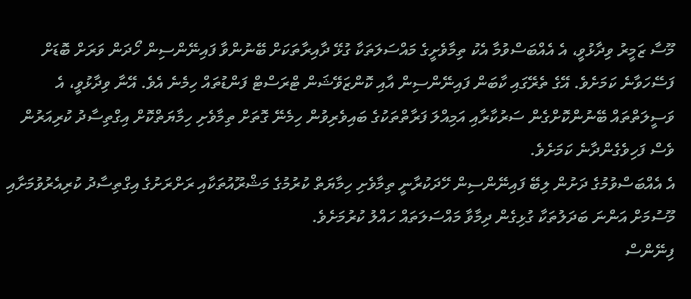މޫސާ ޒަމީރު ވިދާޅުވީ، އެ އެއްބަސްވުމާ އެކު ތިމާވެށީގެ މައްސަލަތަކާ ގުޅޭ ދާއިރާތަކަށް ބޭނުންވާ ފައިނޭންސިން ހޯދަން ވަރަށް ބޮޑަށް ފަސޭހަވާނެ ކަމަށެވެ. އޭގެ ތެރޭގައި ކާބަން ފައިނޭންސިން އާއި ކޮންޒަވޭޝަން ޓްރަސްޓް ފަންޑުތައް ހިމެނެ އެވެ. އޭނާ ވިދާޅުވީ، އެ ވަސީލަތްތައް ބޭނުންކޮށްގެން ސަރުކާރާއި އަމިއްލަ ފަރާތްތަކުގެ ބައިވެރިވުން ހިމެނޭ ގޮތަށް ތިމާވެށި ހިމާޔަތްކޮށް އިގްތިސާދު ކުރިއަރުން ވެސް ފަހިވެގެންދާނެ ކަމަށެވެ.
އެ އެއްބަސްވުމުގެ ދަށުން ލިބޭ ފައިނޭންސިން ހޭދަކުރާނީ ތިމާވެށި ހިމާޔަތް ކުރުމުގެ މަޝްރޫއުތަކާއި ރަށްރަށުގެ އިގްތިސާދު ކުރިއެރުވުމަށާއި މޫސުމަށް އަންނަ ބަދަލުތަކާ ގުޅިގެން ދިމާވާ މައްސަލަތައް ހައްލު ކުރުމަށެވެ.
ފިނޭންސް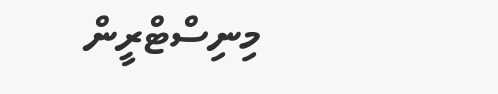މިނިސްޓްރީން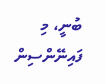ބުނީ، މި ފައިނޭންސިން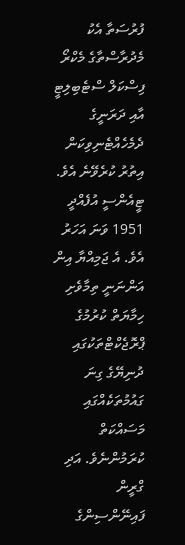ފުރުސަތާ އެކު މެދުރާސްތާގެ މެކްރޯ ފިސްކަލް ސްޓެބިލިޓީ އާއި ދަރަނީގެ ދެމެހެއްޓެނިވިކަން އިތުރު ކުރެވޭނެ އެވެ.
ޓީއެންސީ އުފެއްދީ 1951 ވަނަ އަހަރު އެވެ. އެ ޖަމިއްޔާ އިން އަންނަނީ ތިމާވެށި ހިމާޔަތް ކުރުމުގެ ޕްރޮޖެކްޓްތަކުގައި ދުނިޔޭގެ ގިނަ ގައުމުތަކެއްގައި މަސައްކަތް ކުރަމުންނެވެ. އަދި ގްރީން ފައިނޭންސިންގެ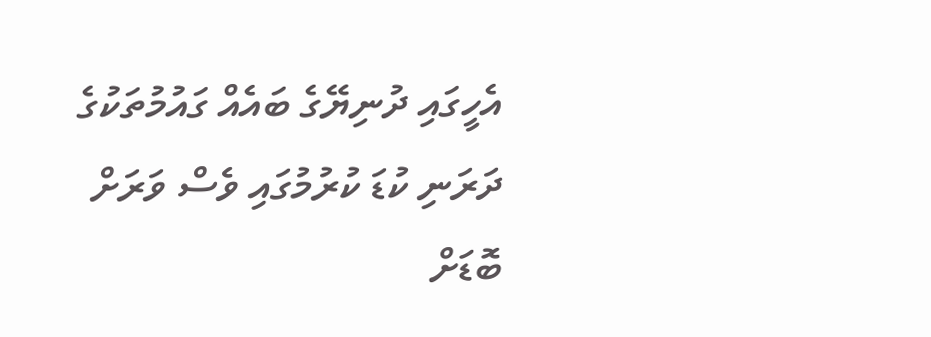އެހީގައި ދުނިޔޭގެ ބައެއް ގައުމުތަކުގެ ދަރަނި ކުޑަ ކުރުމުގައި ވެސް ވަރަށް ބޮޑަށް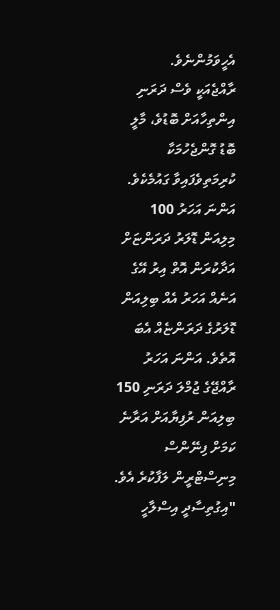އެހީވަމުންނެވެ.
ރާއްޖެއަކީ ވެސް ދަރަނި އިންތިހާއަށް ބޮޑުވެ، މާލީ ބޮޑު ގޮންޖެހުމަކާ ކުރިމަތިވެފައިވާ ގައުމެކެވެ. އަންނަ އަހަރު 100 މިލިއަން ޑޮލަރު ދަރަންޏަށް އަދާކުރަން އޮތް އިރު އޭގެ އަނެއް އަހަރު އެއް ބިލިއަން ޑޮލަރުގެ ދަރަންޏެއް އެބަ އޮތެވެ. އަންނަ އަހަރު ރާއްޖޭގެ ޖުމްލަ ދަރަނި 150 ބިލިއަން ރުފިޔާއަށް އަރާނެ ކަމަށް ފިނޭންސް މިނިސްޓްރީން ލަފާކުރެ އެވެ.
"އިގުތިސާދީ އިސްލާހީ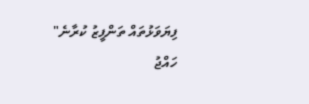ފިޔަވަޅުތައް ތަންފީޒު ކުރާނެ"
ހައްޖު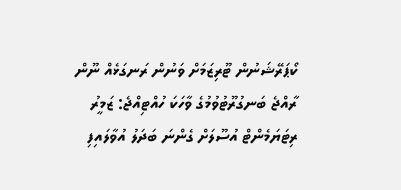ކޯޕަރޭޝަނުން ޓޫރިޒަމަށް ވަނުން ރަނގަޅެއް ނޫން
ރާއްޖެ ބަނގުރޫޓުވުމުގެ ވާހަކަ ހުއްޓިއްޖެ: ޒަމީރު
ރިޓަޔަމެންޓް އުސޫލަށް ގެންނަ ބަދަލު އުވާލައިފި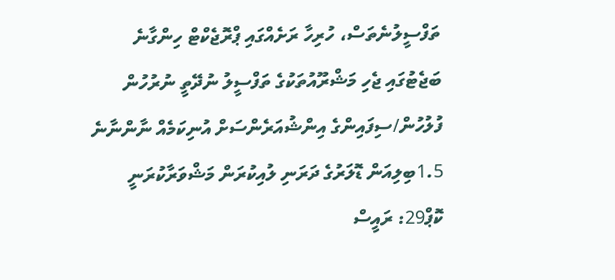ތަފްސީލުނެތަސް، ހުރިހާ ރަށެއްގައި ޕްރޮޖެކްޓް ހިންގާނެ
ބަޖެޓުގައި ޖެހި މަޝްރޫއުތަކުގެ ތަފްސީލު ނުދޭތީ ނުރުހުން
ފުލުހުން/ސިފައިންގެ އިންޝުއަރެންސަށް އުނިކަމެއް ނާންނާނެ
1.5ބިލިއަން ޑޮލަރުގެ ދަރަނި ލުއިކުރަން މަޝްވަރާކުރަނީ
ކޮޕް29: ރައީސް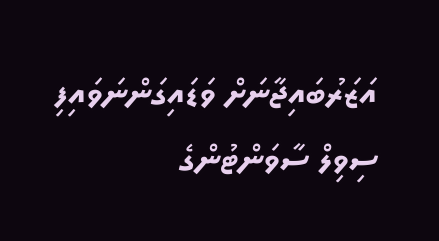އަޒަރުބައިޖާނަށް ވަޑައިގަންނަވައިފި
ސިވިލް ސާވަންޓުންގެ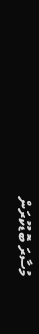މުސާރަ ބޮޑުކުރަން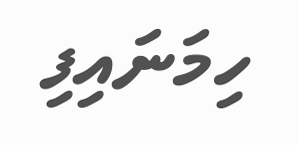ހިމަނައިފި